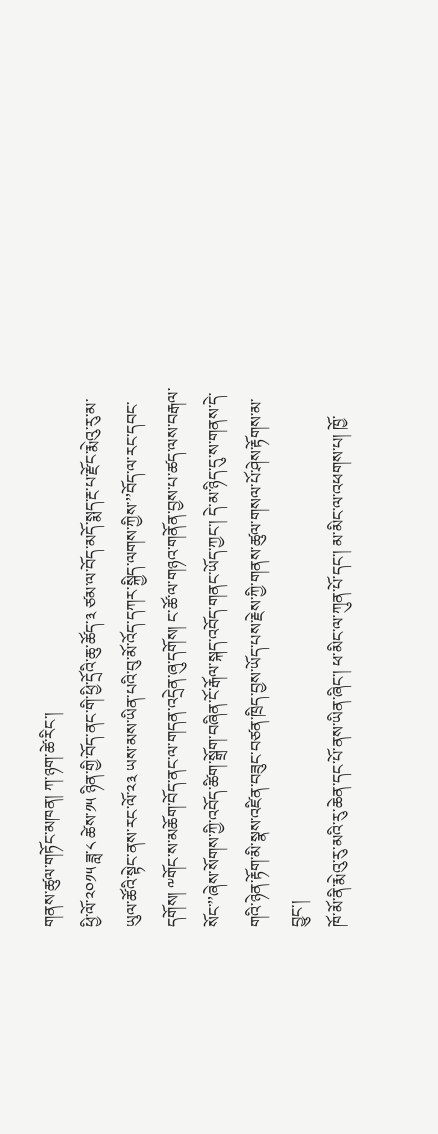གནས་ཚུལ་གཏོང་མཁན། ཀ་ཉག་ཚེ་རིང་།
ཕྱི་ལོ་༢༠༡༥ ཟླ་༨ ཚེས་༡༥ ཉིན་གྱི་བོད་ནང་གི་ཕྱི་དྲོའི་ཆུ་ཚོད་༣ ཙམ་ལ་བོད་མདོ་སྨད་རྔ་པ་རྫོང་རྨེའུ་རུ་མ་ཡུལ་ཚོའི་སྟེང་ནས་རང་ལོ་༢༣ ཡས་མས་ཡིན་པའི་བུ་མོ་འོད་དཀར་སྐྱིད་ལགས་ཀྱིས་’’བོད་ལ་རང་དབང་དགོས། ༸གོང་ས་མཆོག་བོད་ནང་ལ་གདན་འདྲེན་ཞུ་དགོས། ང་ཚོ་ལ་གཉའ་གནོན་བྱས་པ་ཚད་ལས་བརྒལ་སོང་’’ཞེས་སོགས་ཀྱི་འབོད་ཚིག་སྒྲོག་བཞིན་ངོ་རྒོལ་སྐད་འབོད་གནང་ཡོད་ཀྱང་། དེ་མ་ཉིད་དུ་ས་གནས་དེ་གའི་ཉེན་རྟོག་མི་སྣས་འཛིན་བཟུང་བཙན་ཁྲིད་བྱས་ཡོད་པས་རྗེས་ཀྱི་གནས་ཚུལ་གསལ་པོ་ཤེས་རྟོགས་མ་བྱུང་།
ཁོ་མོ་ནི་རྨེའུ་རུ་མའི་རུ་ཆེན་དང་པོ་ནས་ཡིན་ཞིང་། ཕ་མིང་ལ་ཀུན་པོ་དང་། མ་མིང་ལ་འཕགས་པ། ཁྱོ་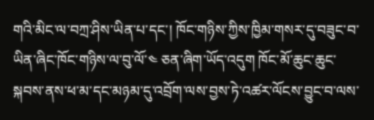གའི་མིང་ལ་བཀྲ་ཤིས་ཡིན་པ་དང་། ཁོང་གཉིས་ཀྱིས་ཁྱིམ་གསར་དུ་བཟུང་བ་ཡིན་ཞིང་ཁོང་གཉིས་ལ་བུ་ལོ་༤ ཅན་ཞིག་ཡོད་འདུག ཁོང་མོ་ཆུང་ཆུང་སྐབས་ནས་ཕ་མ་དང་མཉམ་དུ་འབྲོག་ལས་བྱས་ཏེ་འཚར་ལོངས་བྱུང་བ་ལས་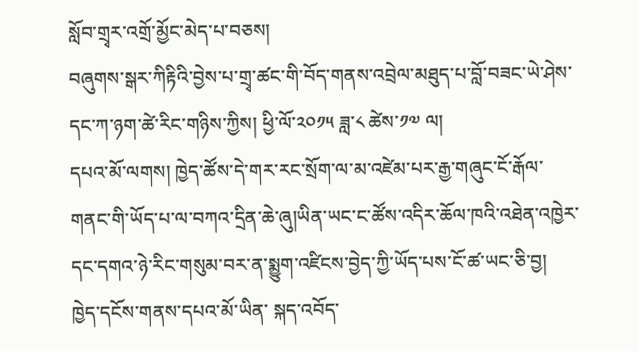སློབ་གྲྭར་འགྲོ་མྱོང་མེད་པ་བཅས།
བཞུགས་སྒར་ཀིརྟིའི་བྱེས་པ་གྲྭ་ཚང་གི་བོད་གནས་འབྲེལ་མཐུད་པ་བློ་བཟང་ཡེ་ཤེས་དང་ཀ་ཉག་ཚེ་རིང་གཉིས་ཀྱིས། ཕྱི་ལོ་༢༠༡༥ ཟླ་༨ ཚེས་༡༧ ལ།
དཔའ་མོ་ལགས། ཁྱེད་ཚོས་དེ་གར་རང་སྲོག་ལ་མ་འཛེམ་པར་རྒྱ་གཞུང་ངོ་རྒོལ་གནང་གི་ཡོད་པ་ལ་བཀའ་དྲིན་ཆེ་ཞུ།ཡིན་ཡང་ང་ཚོས་འདིར་ཆོལ་ཁའི་འཐེན་འཁྱེར་དང་དགའ་ཉེ་རིང་གསུམ་བར་ན་སྨྱུག་འཛིངས་བྱེད་ཀྱི་ཡོད་པས་ངོ་ཚ་ཡང་ཅི་བྱ།
ཁྱེད་དངོས་གནས་དཔའ་མོ་ཡིན་ སྐད་འབོད་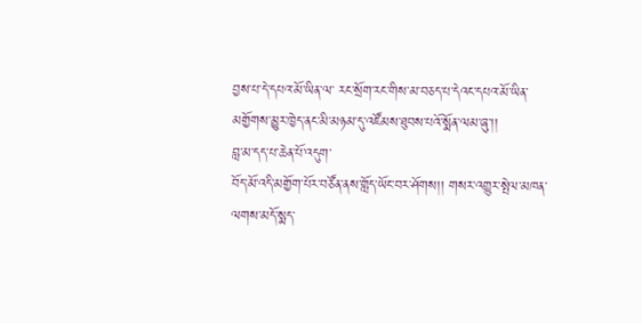བྱས་པ་དེ་དཔའ་མོ་ཡིན་ལ་ རང་སྲོག་རང་གིས་མ་བཅད་པ་དེའང་དཔའ་མོ་ཡིན་
མགྱོགས་མྱུར་ཁྱེད་ནང་མི་མཉམ་དུ་འཛོམས་ཐུབས་པའོ་སྨོན་ལམ་ཞུ་།།
བླ་མ་དད་པ་ཆེན་པོ་འདུག་
བོད་མོ་འདི་མགྱོག་པོར་བཙོན་ནས་གློད་ཡོང་བར་ཤོགས།། གསར་འགྱུར་སྤེལ་མཁན་ལགས་མདོ་སྨད་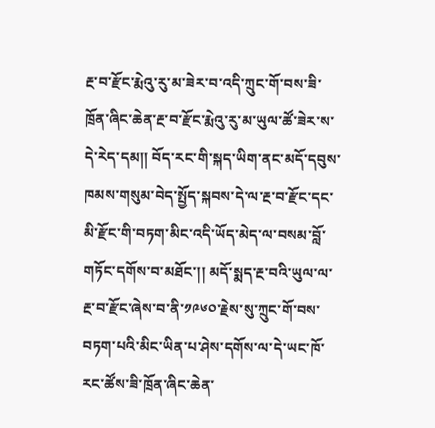རྔ་བ་རྫོང་རྨེའུ་རུ་མ་ཟེར་བ་འདི་ཀྲུང་གོ་བས་ཟི་ཁྲོན་ཞིང་ཆེན་རྔ་བ་རྫོང་རྨེའུ་རུ་མ་ཡུལ་ཚོ་ཟེར་ས་དེ་རེད་དམ།། བོད་རང་གི་སྐད་ཡིག་ནང་མདོ་དབུས་ཁམས་གསུམ་བེད་སྤྱོད་སྐབས་དེ་ལ་རྔ་བ་རྫོང་དང་མི་རྫོང་གི་བཏག་མིང་འདི་ཡོད་མེད་ལ་བསམ་བློ་གཏོང་དགོས་བ་མཐོང་།། མདོ་སྨད་རྔ་བའི་ཡུལ་ལ་རྔ་བ་རྫོང་ཞེས་བ་ནི་༡༩༦༠་རྗེས་སུ་ཀྲུང་གོ་བས་བཏག་པའི་མིང་ཡིན་པ་ཤེས་དགོས་ལ་དེ་ཡང་ཁོ་རང་ཚོས་ཟི་ཁྲོན་ཞིང་ཆེན་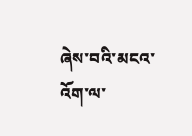ཞེས་བའི་མངའ་འོག་ལ་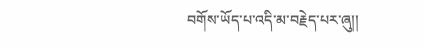བགོས་ཡོད་པ་འདི་མ་བརྗེད་པར་ཞུ།།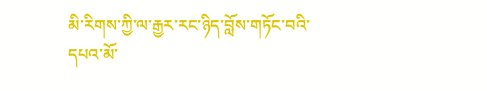མི་རིགས་ཀྱི་ལ་རྒྱར་རང་ཉིད་བློས་གཏོང་བའི་དཔའ་མོ་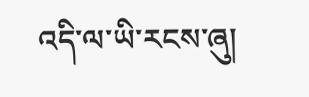འདི་ལ་ཡི་རངས་ཞུ།